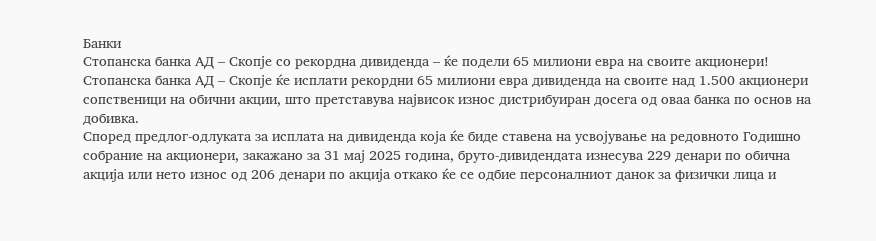Банки
Стопанска банка АД – Скопје со рекордна дивиденда – ќе подели 65 милиони евра на своите акционери!
Стопанска банка АД – Скопје ќе исплати рекордни 65 милиони евра дивиденда на своите над 1.500 акционери сопственици на обични акции, што претставува највисок износ дистрибуиран досега од оваа банка по основ на добивка.
Според предлог-одлуката за исплата на дивиденда која ќе биде ставена на усвојување на редовното Годишно собрание на акционери, закажано за 31 мај 2025 година, бруто-дивидендата изнесува 229 денари по обична акција или нето износ од 206 денари по акција откако ќе се одбие персоналниот данок за физички лица и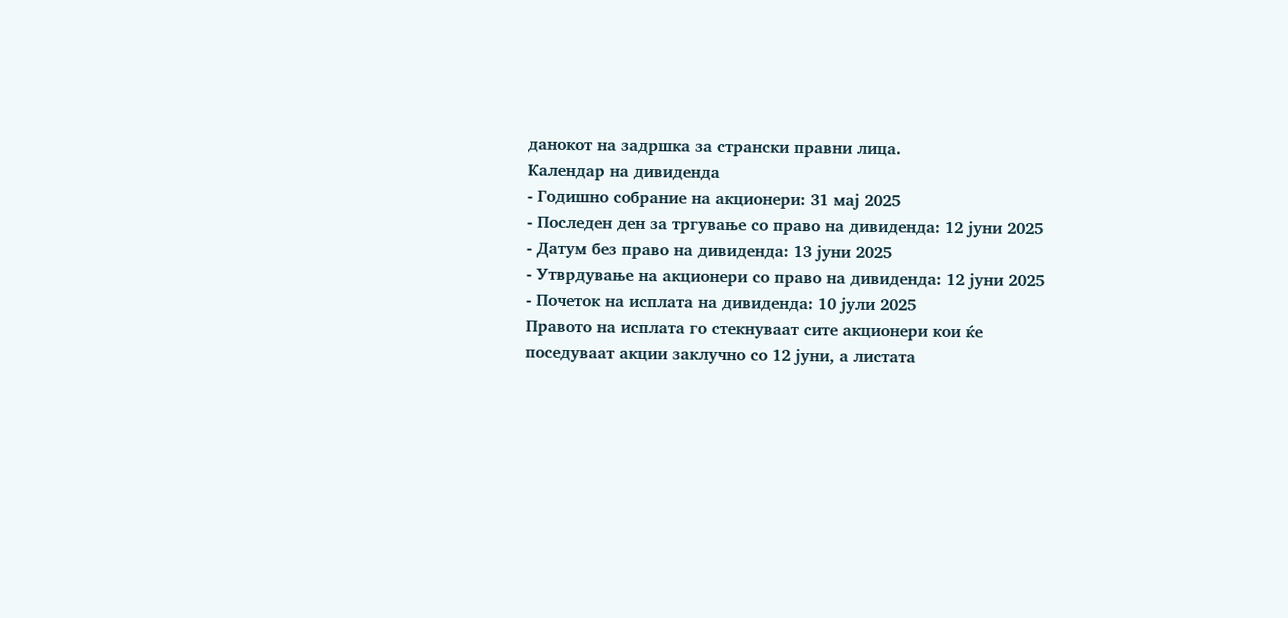данокот на задршка за странски правни лица.
Календар на дивиденда
- Годишно собрание на акционери: 31 мај 2025
- Последен ден за тргување со право на дивиденда: 12 јуни 2025
- Датум без право на дивиденда: 13 јуни 2025
- Утврдување на акционери со право на дивиденда: 12 јуни 2025
- Почеток на исплата на дивиденда: 10 јули 2025
Правото на исплата го стекнуваат сите акционери кои ќе поседуваат акции заклучно со 12 јуни, а листата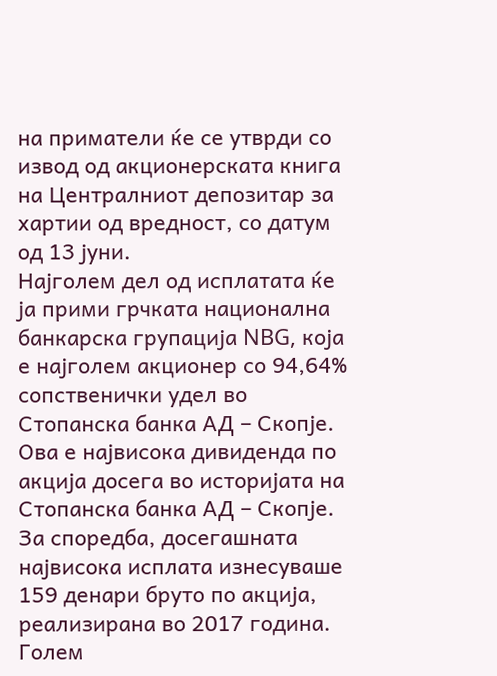на приматели ќе се утврди со извод од акционерската книга на Централниот депозитар за хартии од вредност, со датум од 13 јуни.
Најголем дел од исплатата ќе ја прими грчката национална банкарска групација NBG, која е најголем акционер со 94,64% сопственички удел во Стопанска банка АД – Скопје.
Ова е највисока дивиденда по акција досега во историјата на Стопанска банка АД – Скопје. За споредба, досегашната највисока исплата изнесуваше 159 денари бруто по акција, реализирана во 2017 година.
Голем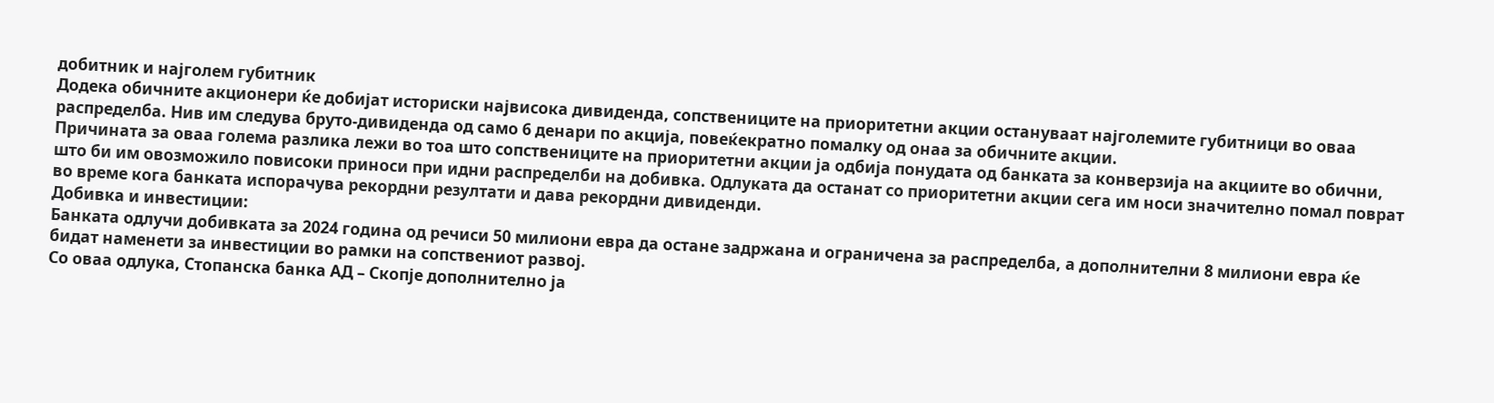добитник и најголем губитник
Додека обичните акционери ќе добијат историски највисока дивиденда, сопствениците на приоритетни акции остануваат најголемите губитници во оваа распределба. Нив им следува бруто-дивиденда од само 6 денари по акција, повеќекратно помалку од онаа за обичните акции.
Причината за оваа голема разлика лежи во тоа што сопствениците на приоритетни акции ја одбија понудата од банката за конверзија на акциите во обични, што би им овозможило повисоки приноси при идни распределби на добивка. Одлуката да останат со приоритетни акции сега им носи значително помал поврат во време кога банката испорачува рекордни резултати и дава рекордни дивиденди.
Добивка и инвестиции:
Банката одлучи добивката за 2024 година од речиси 50 милиони евра да остане задржана и ограничена за распределба, а дополнителни 8 милиони евра ќе бидат наменети за инвестиции во рамки на сопствениот развој.
Со оваа одлука, Стопанска банка АД – Скопје дополнително ја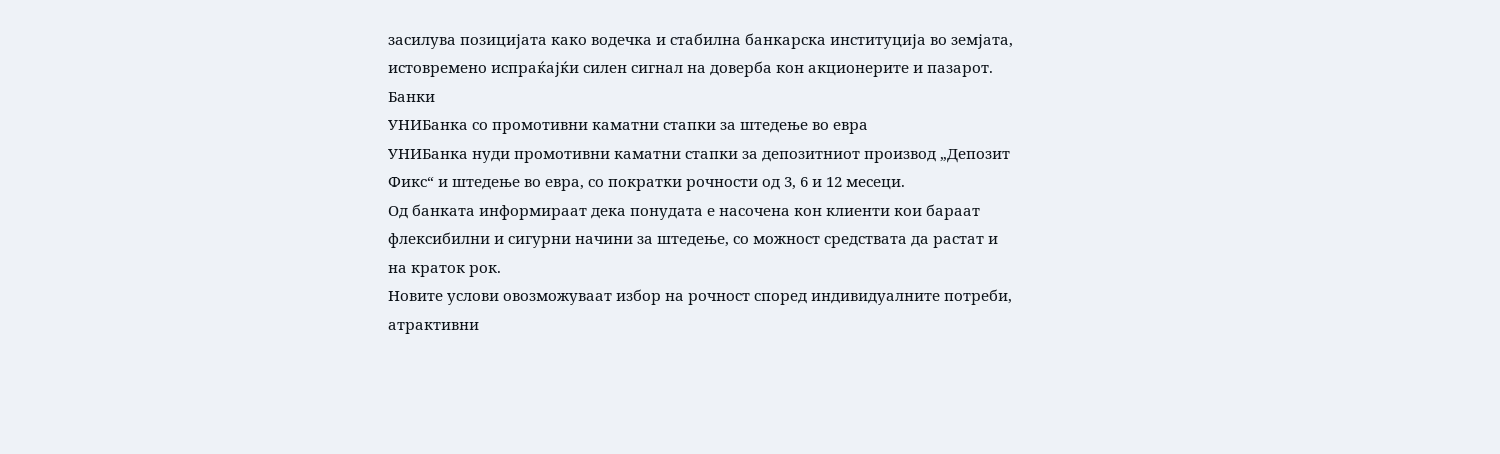засилува позицијата како водечка и стабилна банкарска институција во земјата, истовремено испраќајќи силен сигнал на доверба кон акционерите и пазарот.
Банки
УНИБанка со промотивни каматни стапки за штедење во евра
УНИБанка нуди промотивни каматни стапки за депозитниот производ „Депозит Фикс“ и штедење во евра, со пократки рочности од 3, 6 и 12 месеци.
Од банката информираат дека понудата е насочена кон клиенти кои бараат флексибилни и сигурни начини за штедење, со можност средствата да растат и на краток рок.
Новите услови овозможуваат избор на рочност според индивидуалните потреби, атрактивни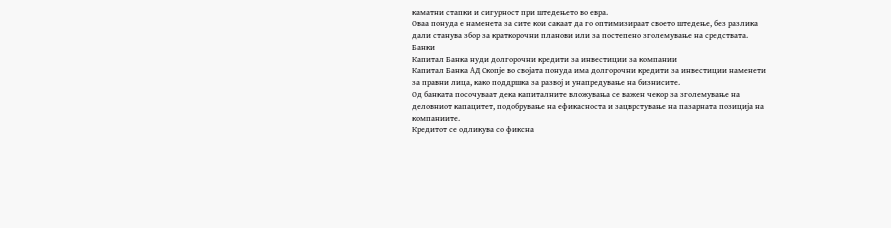каматни стапки и сигурност при штедењето во евра.
Оваа понуда е наменета за сите кои сакаат да го оптимизираат своето штедење, без разлика дали станува збор за краткорочни планови или за постепено зголемување на средствата.
Банки
Капитал Банка нуди долгорочни кредити за инвестиции за компании
Капитал Банка АД Скопје во својата понуда има долгорочни кредити за инвестиции наменети за правни лица, како поддршка за развој и унапредување на бизнисите.
Од банката посочуваат дека капиталните вложувања се важен чекор за зголемување на деловниот капацитет, подобрување на ефикасноста и зацврстување на пазарната позиција на компаниите.
Кредитот се одликува со фиксна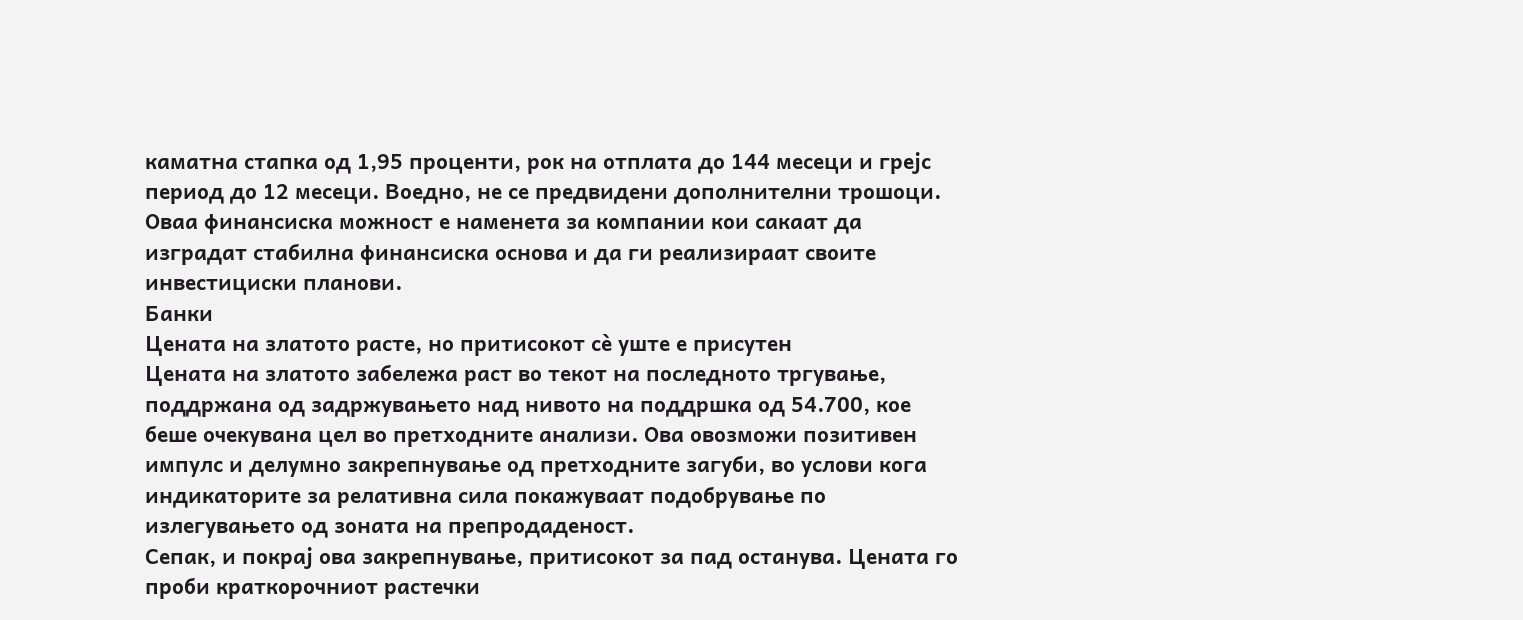каматна стапка од 1,95 проценти, рок на отплата до 144 месеци и грејс период до 12 месеци. Воедно, не се предвидени дополнителни трошоци.
Оваа финансиска можност е наменета за компании кои сакаат да изградат стабилна финансиска основа и да ги реализираат своите инвестициски планови.
Банки
Цената на златото расте, но притисокот сè уште е присутен
Цената на златото забележа раст во текот на последното тргување, поддржана од задржувањето над нивото на поддршка од 54.700, кое беше очекувана цел во претходните анализи. Ова овозможи позитивен импулс и делумно закрепнување од претходните загуби, во услови кога индикаторите за релативна сила покажуваат подобрување по излегувањето од зоната на препродаденост.
Сепак, и покрај ова закрепнување, притисокот за пад останува. Цената го проби краткорочниот растечки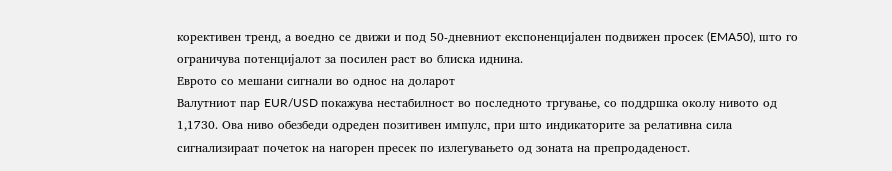корективен тренд, а воедно се движи и под 50-дневниот експоненцијален подвижен просек (EMA50), што го ограничува потенцијалот за посилен раст во блиска иднина.
Еврото со мешани сигнали во однос на доларот
Валутниот пар EUR/USD покажува нестабилност во последното тргување, со поддршка околу нивото од 1,1730. Ова ниво обезбеди одреден позитивен импулс, при што индикаторите за релативна сила сигнализираат почеток на нагорен пресек по излегувањето од зоната на препродаденост.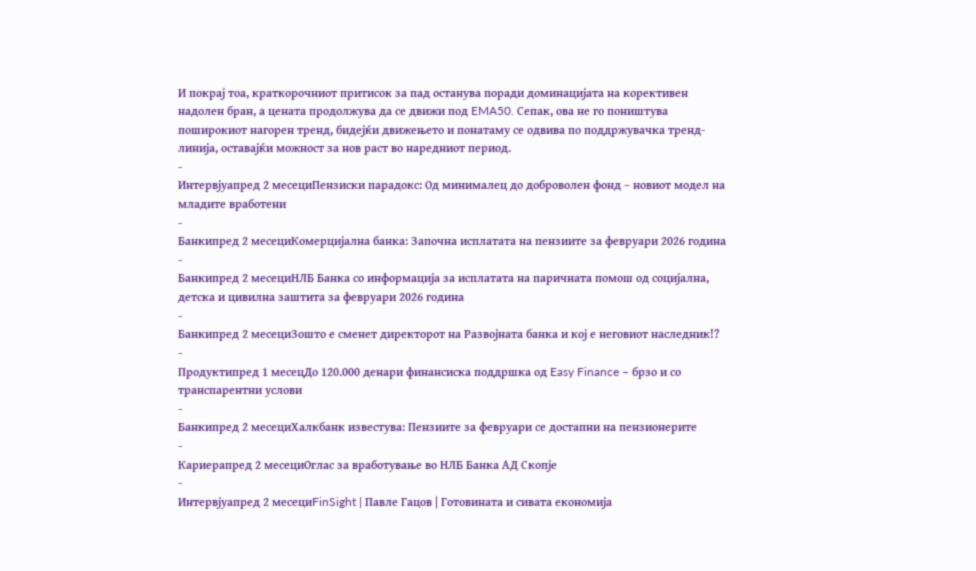И покрај тоа, краткорочниот притисок за пад останува поради доминацијата на корективен надолен бран, а цената продолжува да се движи под EMA50. Сепак, ова не го поништува поширокиот нагорен тренд, бидејќи движењето и понатаму се одвива по поддржувачка тренд-линија, оставајќи можност за нов раст во наредниот период.
-
Интервјуапред 2 месециПензиски парадокс: Од минималец до доброволен фонд – новиот модел на младите вработени
-
Банкипред 2 месециКомерцијална банка: Започна исплатата на пензиите за февруари 2026 година
-
Банкипред 2 месециНЛБ Банка со информација за исплатата на паричната помош од социјална, детска и цивилна заштита за февруари 2026 година
-
Банкипред 2 месециЗошто е сменет директорот на Развојната банка и кој е неговиот наследник!?
-
Продуктипред 1 месецДо 120.000 денари финансиска поддршка од Easy Finance – брзо и со транспарентни услови
-
Банкипред 2 месециХалкбанк известува: Пензиите за февруари се достапни на пензионерите
-
Кариерапред 2 месециОглас за вработување во НЛБ Банка АД Скопје
-
Интервјуапред 2 месециFinSight | Павле Гацов | Готовината и сивата економија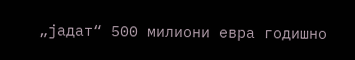„јадат“ 500 милиони евра годишно